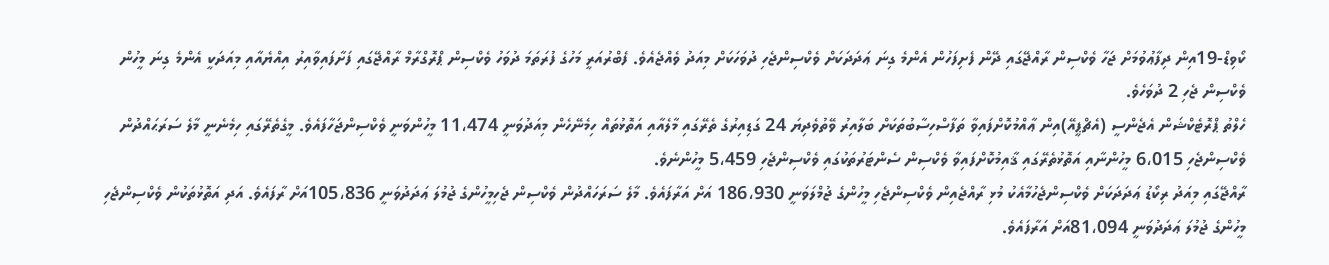ކޯވިޑް-19އިން ދިފާޢުވުމަށް ޖަހާ ވެކްސިން ރާއްޖޭގައި ދޭން ފެށިފަހުން އެންމެ ގިނަ ޢަދަދަކަށް ވެކްސިންޖެހި ދުވަހަކަށް މިއަދު ވެއްޖެއެވެ. ފެބްރުއަރީ މަހުގެ ފުރަތަމަ ދުވަހު ވެކްސިން ޕްރޮގްރާމް ރާއްޖޭގައި ފަށާފައިވާއިރު އިއްޔެއާއި މިއަދަކީ އެންމެ ގިނަ މީހުން ވެކްސިން ޖެހި 2 ދުވަހެވެ.
ހެލްތު ޕްރޮޓެކްޝަން އެޖެންސީ (އެޗްޕީއޭ)އިން ޢާއްމުކޮށްފައިވާ ތަފާސްހިސާބުތަކަށް ބަލާއިރު ވޭތުވެދިޔަ 24 ގަޑިއިރުގެ ތެރޭގައި މާލެއާއި އަތޮޅުތައް ހިމެނޭހެން މިއަދުވަނީ 11،474 މީހުންވަނީ ވެކްސިންޖަހާފައެވެ. މީގެތެރޭގައި ހިމެނެނީ މާލެ ސަރަޙައްދުން ވެކްސިންޖެހި 6،015 މީހުންނާއި އަތޮޅުތެރޭގައި ޤާއިމުކޮށްފައިވާ ވެކްސިން ސެންޓަރުތަކުގައި ވެކްސިންޖެހި 5،459 މީހުންނެވެ.
ރާއްޖޭގައި މިއަދު ރިކޯޑު ޢަދަދަކަށް ވެކްސިންޖެހުމާއެކު މުޅި ރާއްޖެއިން ވެކްސިންޖެހި މީހުންގެ ޖުމްލަވަނީ 186،930 އަށް އަރާފައެވެ. މާލެ ސަރަހައްދުން ވެކްސިން ޖެހިމީހުންގެ ޖުމުލަ ޢަދަދުވަނީ 105،836އަށް ރާފައެވެ. އަދި އަތޮޅުތަކުން ވެކްސިންޖެހި މީހުންގެ ޖުމުލަ ޢަދަދުވަނީ 81،094އަށް އަރާފައެވެ.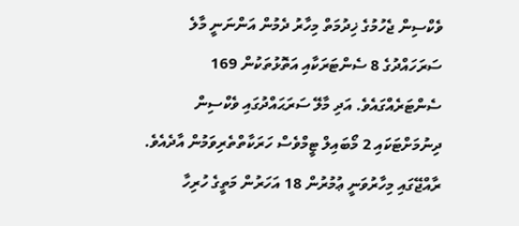ވެކްސިން ޖެހުމުގެ ޚިދުމަތް މިހާރު ދެމުން އަންނަނީ މާލެ ސަރަހައްދުގެ 8 ސެންޓަރަކާއި އަތޮޅުތަކުން 169 ސެންޓަރެއްގައެވެ. އަދި މާލޭ ސަރަޙައްދުގައި ވެކްސިން ދިނުމަށްޓަކައި 2 މޯބައިލް ޓީމްވެސް ހަރަކާތްތެރިވަމުން އާދެއެވެ.
ރާއްޖޭގައި މިހާރުވަނީ ޢުމުރުން 18 އަހަރުން މަތީގެ ހުރިހާ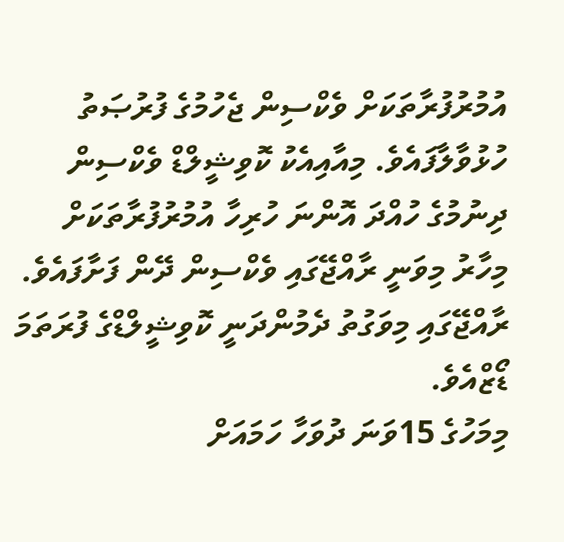އުމުރުފުރާތަކަށް ވެކްސިން ޖެހުމުގެ ފުރުޞަތު ހުޅުވާލާފައެވެ. މިއާއިއެކު ކޮވިޝީލްޑް ވެކްސިން ދިނުމުގެ ހުއްދަ އޮންނަ ހުރިހާ އުމުރުފުރާތަކަށް މިހާރު މިވަނީ ރާއްޖޭގައި ވެކްސިން ދޭން ފަށާފައެވެ. ރާއްޖޭގައި މިވަގުތު ދެމުންދަނީ ކޮވިޝީލްޑްގެ ފުރަތަމަ ޑޯޒްއެވެ.
މިމަހުގެ 15ވަނަ ދުވަހާ ހަމައަށް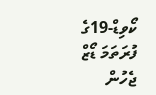ކޯވިޑް-19ގެ ފުރަތަމަ ޑޯޒް ޖެހުން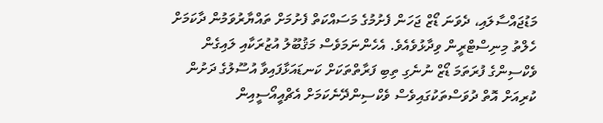މަޑުޖައްސާލައި، ދެވަނަ ޑޯޒް ޖަހަން ފެށުމުގެ މަސައްކަތް ފެށުމަށް ތައްޔާރުވަމުން ދާކަމަށް ހެލްތު މިނިސްޓްރީން ވިދާޅުވެއެވެ. އެހެންނަމަވެސް މަޤުބޫލު އުޒުރަކާއި ލައިގެން ވެކްސިންގެ ފުރަތަމަ ޑޯޒް ނުނެގި ތިބި ފަރާތްތަކަށް ކަނޑައަޅާފައިވާ އުސޫލުގެ ދަށުން ކުރިއަށް އޮތް ދުވަސްތަކުގައިވެސް ވެކްސިންދޭނެކަމަށް އެޗްއީއޯސީއިން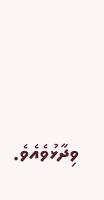ވިދާޅުވެއެވެ.